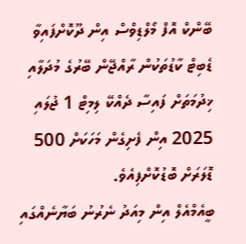ބޭންކް އޮފް މޯލްޑިވްސް އިން ދޫކޮށްފައިވާ ޑެބިޓް ކާޑުތަކުން ރާއްޖޭން ބޭރުގެ މުދަލާއި ޚިދުމަތަށް ފައިސާ ދެއްކޭ ލިމިޓް 1 ޖުލައި 2025 އިން ފެށިގެން މަހަކަށް 500 ޑޮލަރަށް ބޮޑުކޮށްފިއެވެ.
ބީއެމްއެލް އިން މިއަދު ނެރުނު ބަޔާނެއްގައި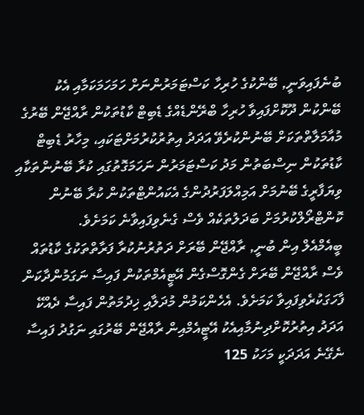ބުނެފައިވަނީ, ބޭންކުގެ ހުރިހާ ކަސްޓަމަރުންނަށް ހަމަހަމަކަމާއި އެކު ބޭންކުން ދޫކޮށްފައިވާ ހުރިހާ ބްރޭންޑެއްގެ ޑެބިޓް ކާޑުތަކުން ރާއްޖޭން ބޭރުގެ މުއާމަލާތްތަކަށް ބޭނުންކުރެވޭ އަދަދު އިތުރުކުރުމަށްޓަކައި، މިހާރު ޑެބިޓް ކާޑުތަކުން ނިސްބަތުން މަދު ކަސްޓަމަރުން ނަހަމަގޮތުގައި ކުރާ ބޭނުންތަކާއި ވިޔަފާރީގެ ބޭނުމަށް އަމިއްލަފަރުދުންގެ އެކައުންޓްތަކުން ކުރާ ބޭނުން ކޮންޓްރޯލްކުރުމަށް ބަދަލުތަކެއް ވެސް ގެނެވިފައިވާނެ ކަމަށެވެ.
ބީއެމްއެލް އިން ބުނީ, ރާއްޖޭން ބޭރަށް ދަތުރުނުކުރާ ފަރާތްތަކުގެ ކާޑުތައް ވެސް ރާއްޖޭން ބޭރަށް ގެންގޮސްގެން އޭޓީއެމްތަކުން ފައިސާ ނަގަމުންދާކަން ފާހަގަކުރެވިފައިވާ ކަމަށެވެ. އެހެންކަމުން މުދަލާއި ޚިދުމަތުން ފައިސާ ދެއްކޭ އަދަދު އިތުރުކޮށްދިނުމާއިއެކު އޭޓީއެމްއިން ރާއްޖޭން ބޭރުގައި ނަގުދު ފައިސާ ނެގޭނެ އަދަދަކީ މަހަކު 125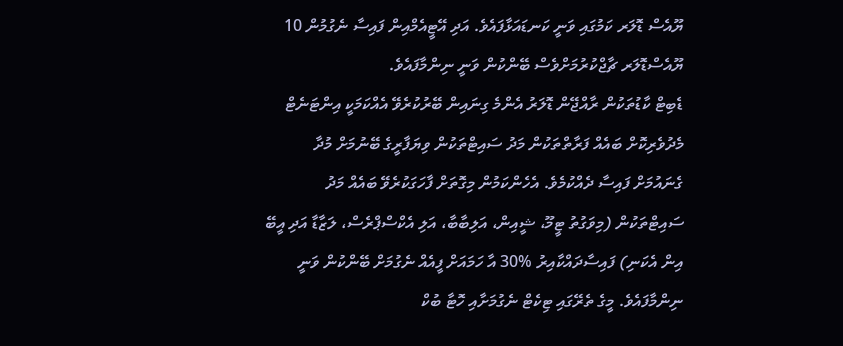ޔޫއެސް ޑޮލަރ ކަމުގައި ވަނީ ކަނޑައަޅާފައެވެ. އަދި އޭޓީއެމްއިން ފައިސާ ނެގުމުން 10 ޔޫއެސްޑޮލަރ ޗާޖްކުރުމަށްވެސް ބޭންކުން ވަނީ ނިންމާފައެވެ.
ޑެބިޓް ކާޑުތަކުން ރާއްޖޭން ޑޮލަރު އެންމެ ގިނައިން ބޭރުކުރެވޭ އެއްކަމަކީ އިންޓަނެޓް މެދުވެރިކޮށް ބައެއް ފަރާތްތަކުން މަދު ސައިޓްތަކުން ވިޔަފާރީގެ ބޭނުމަށް މުދާ ގެނައުމަށް ފައިސާ ދެއްކުމެވެ. އެހެންކަމުން މިގޮތަށް ފާހަގަކުރެވޭ ބައެއް މަދު ސައިޓްތަކުން (މިވަގުތު ޓީމޫ، ޝީއިން، އަލިބާބާ، އަލި އެކްސްޕްރެސް، ލަޒާޑާ އަދި އީބޭ އިން އެކަނި) ފައިސާދައްކާއިރު %30 އާ ހަމައަށް ފީއެއް ނެގުމަށް ބޭންކުން ވަނީ ނިންމާފައެވެ. މީގެ ތެރޭގައި ޓިކެޓް ނެގުމަށާއި ހޮޓާ ބުކް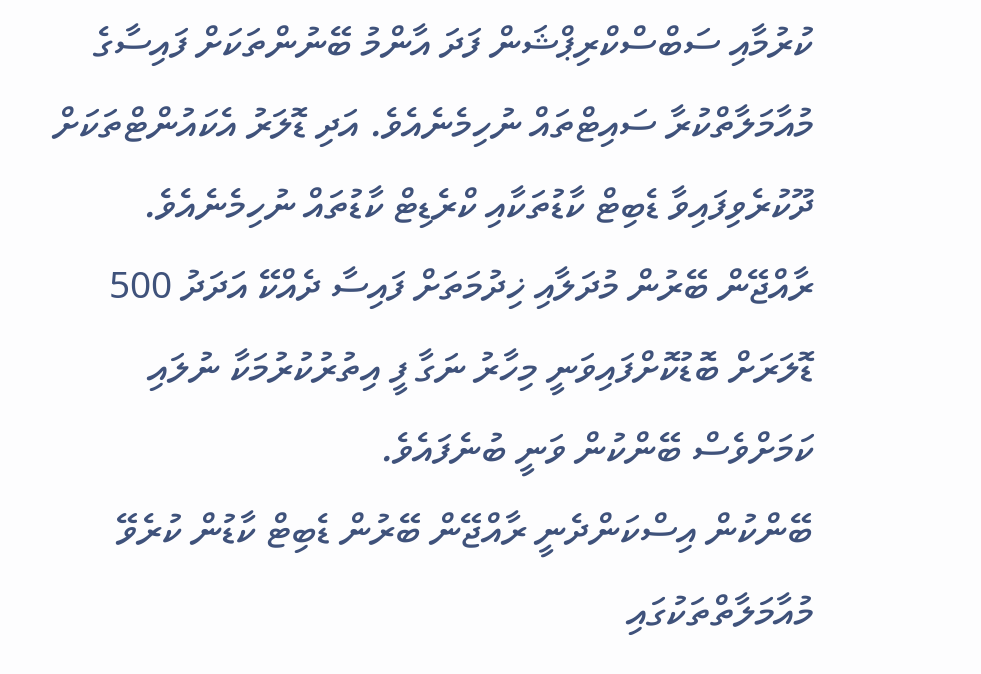ކުރުމާއި ސަބްސްކްރިޕްޝަން ފަދަ އާންމު ބޭނުންތަކަށް ފައިސާގެ މުއާމަލާތްކުރާ ސައިޓްތައް ނުހިމެނެއެވެ. އަދި ޑޮލަރު އެކައުންޓްތަކަށް ދޫކުރެވިފައިވާ ޑެބިޓް ކާޑުތަކާއި ކްރެޑިޓް ކާޑުތައް ނުހިމެނެއެވެ. ރާއްޖޭން ބޭރުން މުދަލާއި ޚިދުމަތަށް ފައިސާ ދެއްކޭ އަދަދު 500 ޑޮލަރަށް ބޮޑުކޮށްފައިވަނީ މިހާރު ނަގާ ފީ އިތުރުކުރުމަކާ ނުލައި ކަމަށްވެސް ބޭންކުން ވަނީ ބުނެފައެވެ.
ބޭންކުން އިސްކަންދެނީ ރާއްޖޭން ބޭރުން ޑެބިޓް ކާޑުން ކުރެވޭ މުއާމަލާތްތަކުގައި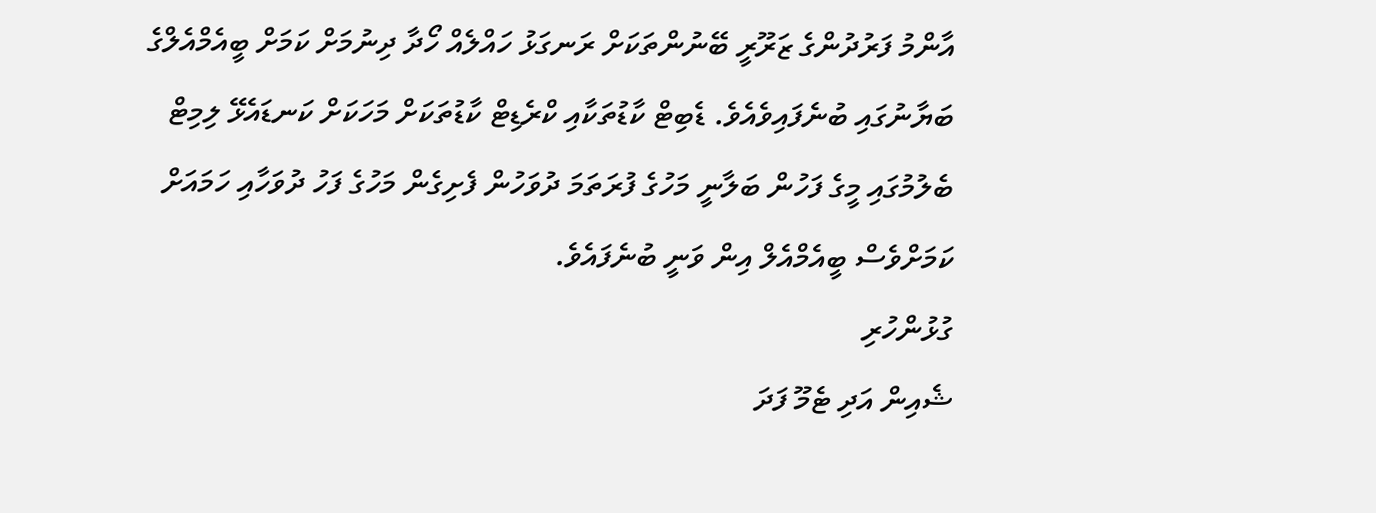އާންމު ފަރުދުންގެ ޒަރޫރީ ބޭނުންތަކަށް ރަނގަޅު ހައްލެއް ހޯދާ ދިނުމަށް ކަމަށް ބީއެމްއެލްގެ ބަޔާނުގައި ބުނެފައިވެއެވެ. ޑެބިޓް ކާޑުތަކާއި ކްރެޑިޓް ކާޑުތަކަށް މަހަކަށް ކަނޑައެޅޭ ލިމިޓް ބެލުމުގައި މީގެ ފަހުން ބަލާނީ މަހުގެ ފުރަތަމަ ދުވަހުން ފެށިގެން މަހުގެ ފަހު ދުވަހާއި ހަމައަށް ކަމަށްވެސް ބީއެމްއެލް އިން ވަނީ ބުނެފައެވެ.
ގުޅުންހުރި
ޝެއިން އަދި ޓެމޫ ފަދަ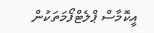އީކޮމާސް ޕްލެޓްފޯމަތަކުން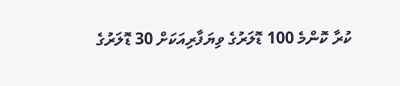ކުރާ ކޮންމެ 100 ޑޮލަރުގެ ވިޔަފާރިއަކަށް 30 ޑޮލަރުގެ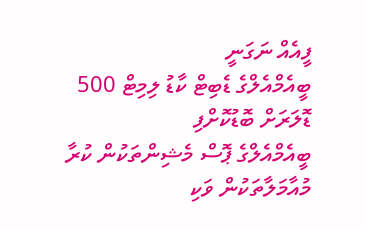ފީއެއް ނަގަނީ
ބީއެމްއެލްގެ ޑެބިޓް ކާޑު ލިމިޓް 500 ޑޮލަރަށް ބޮޑުކޮށްފި
ބީއެމްއެލްގެ ޕޮސް މެޝިންތަކުން ކުރާ މުއާމަލާތަކުން ވަކި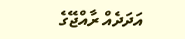އަދަދެއް ރާއްޖޭގެ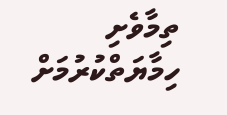ތިމާވެށި ހިމާޔަތްކުރުމަށް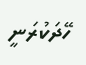ހޭދަކުރަނީ